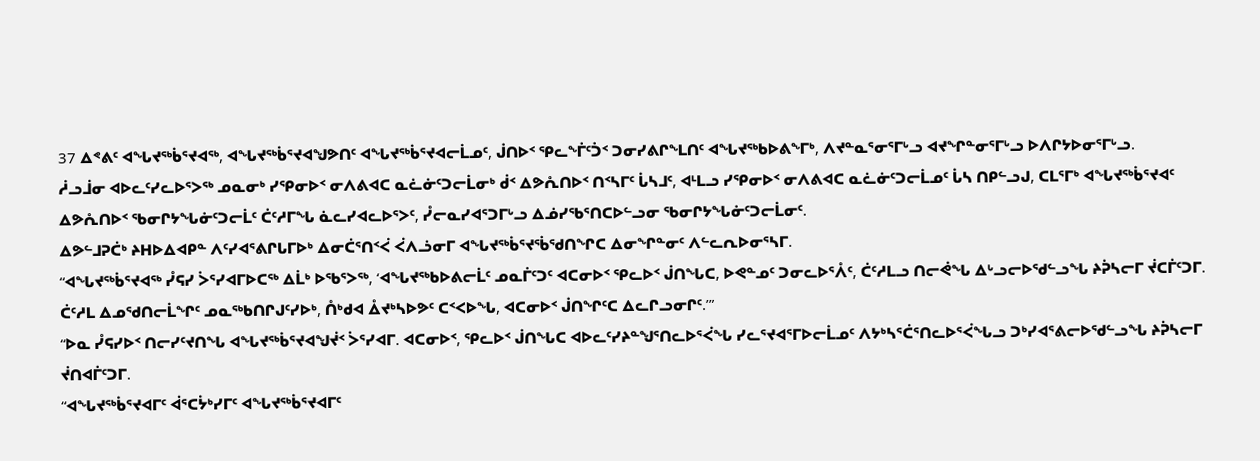37 ᐃᕝᕕᑦ ᐊᖓᔪᖅᑳᕐᔪᐊᖅ, ᐊᖓᔪᖅᑳᕐᔪᐊᖑᕗᑎᑦ ᐊᖓᔪᖅᑳᕐᔪᐊᓕᒫᓄᑦ, ᒎᑎᐅᑉ ᕿᓚᖕᒦᑦᑑᑉ ᑐᓂᓯᕕᒋᖕᒪᑎᑦ ᐊᖓᔪᖅᑲᐅᕕᖕᒥᒃ, ᐱᔪᓐᓇᕐᓂᕐᒥᒡᓗ ᐊᔪᖏᓐᓂᕐᒥᒡᓗ ᐅᐱᒋᔭᐅᓂᕐᒥᒡᓗ.
ᓲᓗᒨᓂ ᐊᐅᓚᑦᓯᓚᐅᕐᐳᖅ ᓄᓇᓂᒃ ᓯᕿᓂᐅᑉ ᓂᐱᕕᐊᑕ ᓇᓛᓃᑦᑐᓕᒫᓂᒃ ᑰᑉ ᐃᕗᕅᑎᐅᑉ ᑎᑉᓴᒥᑦ ᒑᓴᒧᑦ, ᐊᒻᒪᓗ ᓯᕿᓂᐅᑉ ᓂᐱᕕᐊᑕ ᓇᓛᓃᑦᑐᓕᒫᓄᑦ ᒑᓴ ᑎᑭᓪᓗᒍ, ᑕᒪᕐᒥᒃ ᐊᖓᔪᖅᑳᕐᔪᐊᑦ ᐃᕗᕅᑎᐅᑉ ᖃᓂᒋᔭᖓᓃᑦᑐᓕᒫᑦ ᑖᑦᓱᒥᖓ ᓈᓚᓯᐊᓚᐅᕐᐳᑦ, ᓮᓕᓇᓯᐊᕐᑐᒥᒡᓗ ᐃᓅᓯᖃᕐᑎᑕᐅᓪᓗᓂ ᖃᓂᒋᔭᖓᓃᑦᑐᓕᒫᓂᑦ.
ᐃᕗᓪᒧᕈᑖᒃ ᔨᕼᐅᐃᐊᑭᓐ ᐱᑦᓯᐊᕐᕕᒋᒐᒥᐅᒃ ᐃᓂᑖᕐᑎᑉᐹ ᐹᐱᓘᓂᒥ ᐊᖓᔪᖅᑳᕐᔪᖄᖁᑎᖏᑕ ᐃᓂᖏᓐᓂᑦ ᐱᓪᓚᕆᐅᓂᕐᓴᒥ.
“ᐊᖓᔪᖅᑳᕐᔪᐊᖅ ᓮᕋᓯ ᐴᕐᓯᐊᒥᐅᑕᖅ ᐃᒫᒃ ᐅᖃᕐᐳᖅ, ‘ᐊᖓᔪᖅᑲᐅᕕᓕᒫᑦ ᓄᓇᒦᑦᑐᑦ ᐊᑕᓂᐅᑉ ᕿᓚᐅᑉ ᒎᑎᖓᑕ, ᐅᕙᓐᓄᑦ ᑐᓂᓚᐅᕐᐰᑦ, ᑖᑦᓱᒪᓗ ᑎᓕᕚᖓ ᐃᒡᓗᓕᐅᖁᓪᓗᖓ ᔨᕉᓴᓕᒥ ᔫᑕᒦᑦᑐᒥ. ᑖᑦᓱᒪ ᐃᓄᖁᑎᓕᒫᖏᑦ ᓄᓇᖅᑲᑎᒋᒍᑦᓯᐅᒃ, ᑍᒃᑯᐊ ᐂᔪᒃᓴᐅᕗᑦ ᑕᑉᐸᐅᖓ, ᐊᑕᓂᐅᑉ ᒎᑎᖏᑦᑕ ᐃᓚᒋᓗᓂᒋᑦ.’”
“ᐅᓇ ᓮᕋᓯᐅᑉ ᑎᓕᓯᑦᔪᑎᖓ ᐊᖓᔪᖅᑳᕐᔪᐊᖑᔫᑉ ᐴᕐᓯᐊᒥ. ᐊᑕᓂᐅᑉ, ᕿᓚᐅᑉ ᒎᑎᖓᑕ ᐊᐅᓚᑦᓯᔨᓐᖑᕐᑎᓚᐅᕐᐹᖓ ᓯᓚᕐᔪᐊᕐᒥᐅᓕᒫᓄᑦ ᐱᔭᒃᓴᕐᑖᕐᑎᓚᐅᕐᐹᖓᓗ ᑐᒃᓯᐊᕐᕕᓕᐅᖁᓪᓗᖓ ᔨᕉᓴᓕᒥ ᔫᑎᐊᒦᑦᑐᒥ.
“ᐊᖓᔪᖅᑳᕐᔪᐊᒥᑦ ᐋᕐᑕᔮᒃᓯᒥᑦ ᐊᖓᔪᖅᑳᕐᔪᐊᒥᑦ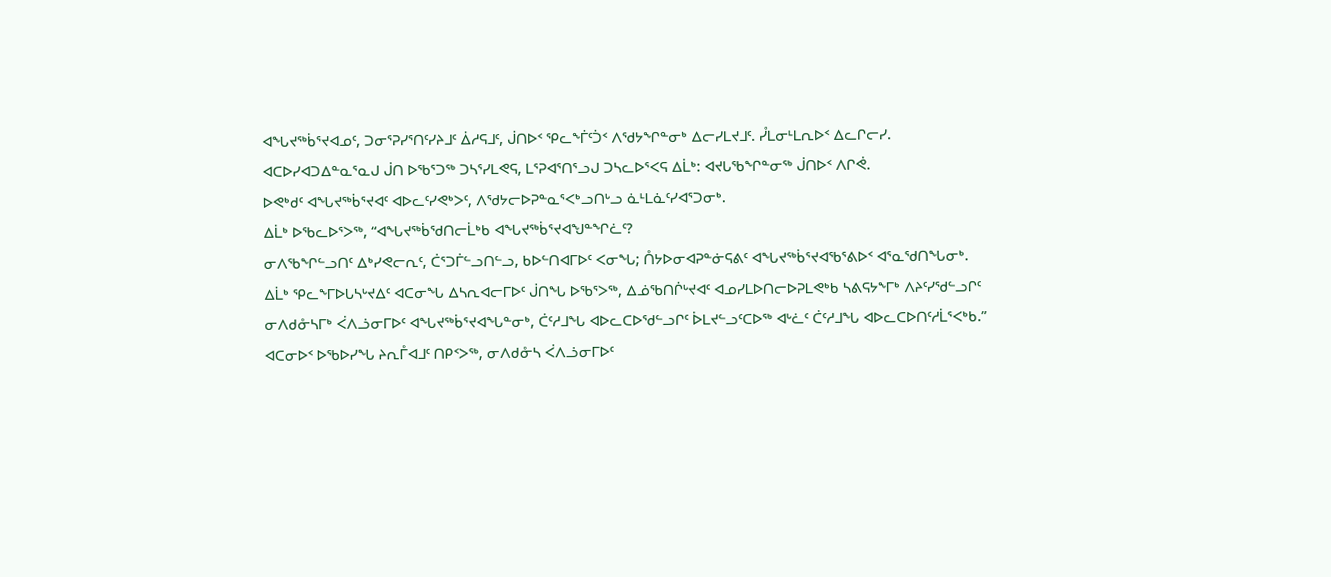ᐊᖓᔪᖅᑳᕐᔪᐊᓄᑦ, ᑐᓂᕐᕈᓯᕐᑎᑦᓯᔨᒧᑦ ᐄᓱᕋᒧᑦ, ᒎᑎᐅᑉ ᕿᓚᖕᒦᑦᑑᑉ ᐱᖁᔭᖏᓐᓂᒃ ᐃᓕᓯᒪᔪᒧᑦ. ᓮᒪᓂᒻᒪᕆᐅᑉ ᐃᓚᒋᓕᓯ.
ᐊᑕᐅᓯᐊᑐᐃᓐᓇᕐᓇᒍ ᒎᑎ ᐅᖃᕐᑐᖅ ᑐᓴᕐᓯᒪᕙᕋ, ᒪᕐᕈᐊᕐᑎᕐᓗᒍ ᑐᓴᓚᐅᕐᐸᕋ ᐃᒫᒃ: ᐊᔪᒐᖃᖏᓐᓂᖅ ᒎᑎᐅᑉ ᐱᒋᕚ.
ᐅᕙᒃᑯᑦ ᐊᖓᔪᖅᑳᕐᔪᐊᑦ ᐊᐅᓚᑦᓯᕙᒃᐳᑦ, ᐱᖁᔭᓕᐅᕈᓐᓇᕐᐸᒃᓗᑎᒡᓗ ᓈᒻᒪᓈᑦᓯᐊᕐᑐᓂᒃ.
ᐃᒫᒃ ᐅᖃᓚᐅᕐᐳᖅ, “ᐊᖓᔪᖅᑳᖁᑎᓕᒫᒃᑲ ᐊᖓᔪᖅᑳᕐᔪᐊᖑᓐᖏᓛᑦ?
ᓂᐱᖃᖏᓪᓗᑎᑦ ᐃᒃᓯᕙᓕᕆᑦ, ᑖᕐᑐᒦᓪᓗᑎᓪᓗ, ᑲᐅᓪᑎᐊᒥᐅᑦ ᐸᓂᖓ; ᑍᔭᐅᓂᐊᕈᓐᓃᕋᕕᑦ ᐊᖓᔪᖅᑳᕐᔪᐊᖃᕐᕕᐅᑉ ᐊᕐᓇᖁᑎᖓᓂᒃ.
ᐃᒫᒃ ᕿᓚᖕᒥᐅᒐᓴᒡᔪᐃᑦ ᐊᑕᓂᖓ ᐃᓴᕆᐊᓕᒥᐅᑦ ᒎᑎᖓ ᐅᖃᕐᐳᖅ, ᐃᓅᖃᑎᒌᒡᔪᐊᑦ ᐊᓄᓯᒪᐅᑎᓕᐅᕈᒪᕙᒃᑲ ᓴᕕᕋᔭᖕᒥᒃ ᐱᔨᑦᓯᖁᓪᓗᒋᑦ ᓂᐱᑯᓁᓴᒥᒃ ᐹᐱᓘᓂᒥᐅᑦ ᐊᖓᔪᖅᑳᕐᔪᐊᖓᓐᓂᒃ, ᑖᑦᓱᒧᖓ ᐊᐅᓚᑕᐅᖁᓪᓗᒋᑦ ᐆᒪᔪᓪᓗᑦᑕᐅᖅ ᐊᒡᓛᑦ ᑖᑦᓱᒧᖓ ᐊᐅᓚᑕᐅᑎᑦᓱᒫᕐᐸᒃᑲ.”
ᐊᑕᓂᐅᑉ ᐅᖃᐅᓯᖓ ᔨᕆᒤᐊᒧᑦ ᑎᑭᑉᐳᖅ, ᓂᐱᑯᓁᓴ ᐹᐱᓘᓂᒥᐅᑦ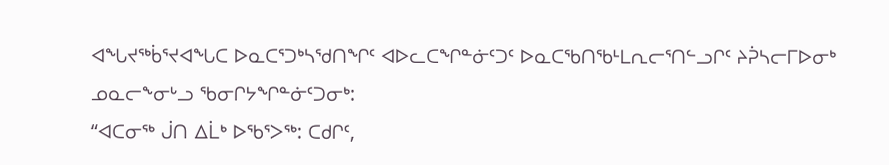ᐊᖓᔪᖅᑳᕐᔪᐊᖓᑕ ᐅᓇᑕᕐᑐᒃᓴᖁᑎᖏᑦ ᐊᐅᓚᑕᖏᓐᓃᑦᑐᑦ ᐅᓇᑕᖃᑎᖃᒻᒪᕆᓕᕐᑎᓪᓗᒋᑦ ᔨᕉᓴᓕᒥᐅᓂᒃ ᓄᓇᓕᖕᓂᒡᓗ ᖃᓂᒋᔭᖏᓐᓃᑦᑐᓂᒃ:
“ᐊᑕᓂᖅ ᒎᑎ ᐃᒫᒃ ᐅᖃᕐᐳᖅ: ᑕᑯᒋᑦ,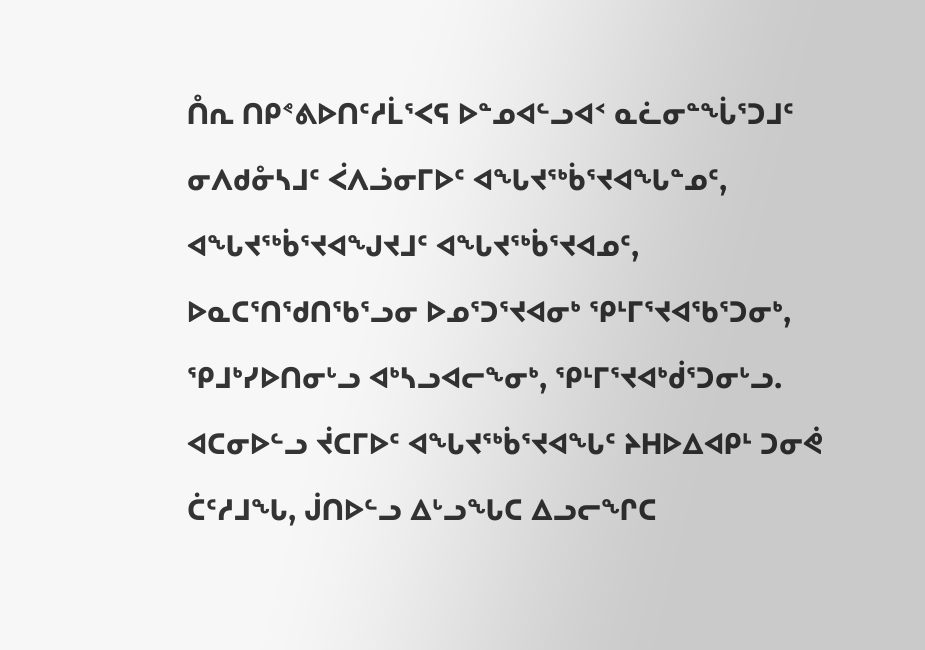ᑍᕆ ᑎᑭᕝᕕᐅᑎᑦᓱᒫᕐᐸᕋ ᐅᓐᓄᐊᓪᓗᐊᑉ ᓇᓛᓂᓐᖔᕐᑐᒧᑦ ᓂᐱᑯᓁᓴᒧᑦ ᐹᐱᓘᓂᒥᐅᑦ ᐊᖓᔪᖅᑳᕐᔪᐊᖓᓐᓄᑦ, ᐊᖓᔪᖅᑳᕐᔪᐊᖑᔪᒧᑦ ᐊᖓᔪᖅᑳᕐᔪᐊᓄᑦ, ᐅᓇᑕᕐᑎᖁᑎᖃᕐᓗᓂ ᐅᓄᕐᑐᕐᔪᐊᓂᒃ ᕿᒻᒥᕐᔪᐊᖃᕐᑐᓂᒃ, ᕿᒧᒃᓯᐅᑎᓂᒡᓗ ᐊᒃᓴᓗᐊᓕᖕᓂᒃ, ᕿᒻᒥᕐᔪᐊᒃᑰᕐᑐᓂᒡᓗ.
ᐊᑕᓂᐅᓪᓗ ᔫᑕᒥᐅᑦ ᐊᖓᔪᖅᑳᕐᔪᐊᖓᑦ ᔨᕼᐅᐃᐊᑭᒻ ᑐᓂᕚ ᑖᑦᓱᒧᖓ, ᒎᑎᐅᓪᓗ ᐃᒡᓗᖓᑕ ᐃᓗᓕᖏᑕ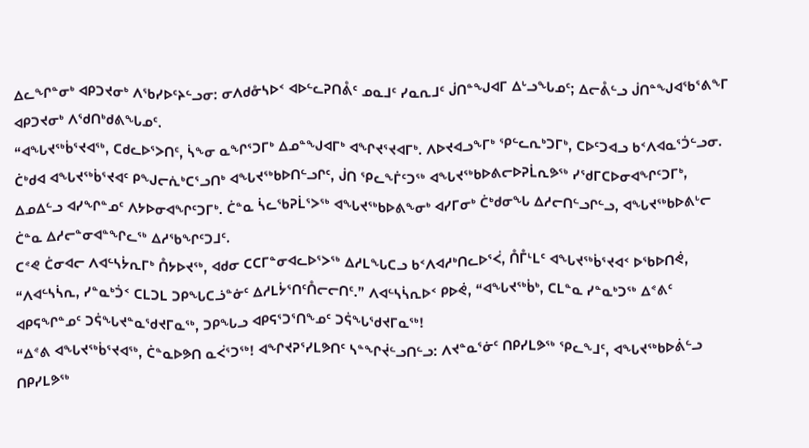ᐃᓚᖏᓐᓂᒃ ᐊᑭᑐᔪᓂᒃ ᐱᖃᓯᐅᑦᔨᓪᓗᓂ: ᓂᐱᑯᓁᓴᐅᑉ ᐊᐅᓪᓚᕈᑎᕔᑦ ᓄᓇᒧᑦ ᓯᓇᕆᒧᑦ ᒎᑎᓐᖑᐊᒥ ᐃᒡᓗᖓᓄᑦ; ᐃᓕᕔᓪᓗ ᒎᑎᓐᖑᐊᖃᕐᕕᖕᒥ ᐊᑭᑐᔪᓂᒃ ᐱᖁᑎᒃᑯᕕᖓᓄᑦ.
“ᐊᖓᔪᖅᑳᕐᔪᐊᖅ, ᑕᑯᓚᐅᕐᐳᑎᑦ, ᓵᖕᓂ ᓇᖏᕐᑐᒥᒃ ᐃᓄᓐᖑᐊᒥᒃ ᐊᖏᔪᕐᔪᐊᒥᒃ. ᐱᐅᔪᐊᓗᖕᒥᒃ ᕿᓪᓚᕆᒃᑐᒥᒃ, ᑕᐅᑦᑐᐊᓗ ᑲᑉᐱᐊᓇᕐᑑᓪᓗᓂ.
ᑖᒃᑯᐊ ᐊᖓᔪᖅᑳᕐᔪᐊᑦ ᑭᖑᓕᕇᒃᑕᕐᓗᑎᒃ ᐊᖓᔪᖅᑲᐅᑎᓪᓗᒋᑦ, ᒎᑎ ᕿᓚᖕᒦᑦᑐᖅ ᐊᖓᔪᖅᑲᐅᕕᓕᐅᕈᒫᕆᕗᖅ ᓯᖁᒥᑕᐅᓂᐊᖏᑦᑐᒥᒃ, ᐃᓄᐃᓪᓗ ᐊᓯᖏᓐᓄᑦ ᐱᔭᐅᓂᐊᖏᑦᑐᒥᒃ. ᑖᓐᓇ ᓵᓚᖃᕈᒫᕐᐳᖅ ᐊᖓᔪᖅᑲᐅᕕᖕᓂᒃ ᐊᓯᒥᓂᒃ ᑖᒃᑯᓂᖓ ᐃᓱᓕᑎᓪᓗᒋᓪᓗ, ᐊᖓᔪᖅᑲᐅᕕᒡᓕ ᑖᓐᓇ ᐃᓱᓕᓐᓂᐊᓐᖏᓚᖅ ᐃᓱᖃᖏᑦᑐᒧᑦ.
ᑕᕝᕙ ᑖᓂᐊᓕ ᐱᐊᓪᓴᔮᕆᒥᒃ ᑍᔭᐅᔪᖅ, ᐊᑯᓂ ᑕᑕᒥᓐᓂᐊᓚᐅᕐᐳᖅ ᐃᓱᒪᖓᑕᓗ ᑲᑉᐱᐊᓱᒃᑎᓚᐅᕐᐹ, ᑍᒤᒻᒪᑦ ᐊᖓᔪᖅᑳᕐᔪᐊᑉ ᐅᖃᐅᑎᕚ, “ᐱᐊᓪᓴᓵᕆ, ᓯᓐᓇᒃᑑᑉ ᑕᒪᑐᒪ ᑐᑭᖓᑕᓘᓐᓃᑦ ᐃᓱᒪᔮᕐᑎᑦᑍᓕᓕᑎᑦ.” ᐱᐊᓪᓴᓵᕆᐅᑉ ᑭᐅᕚ, “ᐊᖓᔪᖅᑳᒃ, ᑕᒪᓐᓇ ᓯᓐᓇᒃᑐᖅ ᐃᕝᕕᑦ ᐊᑭᕋᖏᓐᓄᑦ ᑐᕌᖓᔪᓐᓇᖁᔪᒥᓇᖅ, ᑐᑭᖓᓗ ᐊᑭᕋᕐᑐᕐᑎᖕᓄᑦ ᑐᕌᖓᖁᔪᒥᓇᖅ!
“ᐃᕝᕕ ᐊᖓᔪᖅᑳᕐᔪᐊᖅ, ᑖᓐᓇᐅᕗᑎ ᓇᐹᕐᑐᖅ! ᐊᖏᔪᕈᕐᓯᒪᕗᑎᑦ ᓴᓐᖏᔫᓪᓗᑎᓪᓗ: ᐱᔪᓐᓇᕐᓃᑦ ᑎᑭᓯᒪᕗᖅ ᕿᓚᖕᒧᑦ, ᐊᖓᔪᖅᑲᐅᕖᓪᓗ ᑎᑭᓯᒪᕗᖅ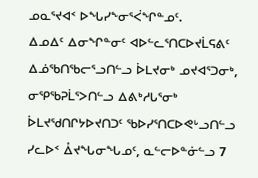ᓄᓇᕐᔪᐊᑉ ᐅᖓᓯᖕᓂᕐᐹᖏᓐᓄᑦ.
ᐃᓄᐃᑦ ᐃᓂᖏᓐᓂᑦ ᐊᐅᓪᓚᕐᑎᑕᐅᔪᒫᕋᕕᑦ ᐃᓅᖃᑎᖃᓕᕐᓗᑎᓪᓗ ᐆᒪᔪᓂᒃ ᓄᔪᐊᕐᑐᓂᒃ, ᓂᕿᖃᕈᒫᕐᐳᑎᓪᓗ ᐃᕕᒃᓱᒐᕐᓂᒃ ᐆᒪᔪᖁᑎᒋᔭᐅᔪᑎᑐᑦ ᖃᐅᓯᕐᑎᑕᐅᕙᒡᓗᑎᓪᓗ ᓯᓚᐅᑉ ᐂᔪᖓᓂᖓᓄᑦ, ᓇᓪᓕᐅᓐᓃᓪᓗ 7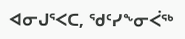ᐊᓂᒍᕐᐸᑕ, ᖁᑦᓯᖕᓂᐹᖅ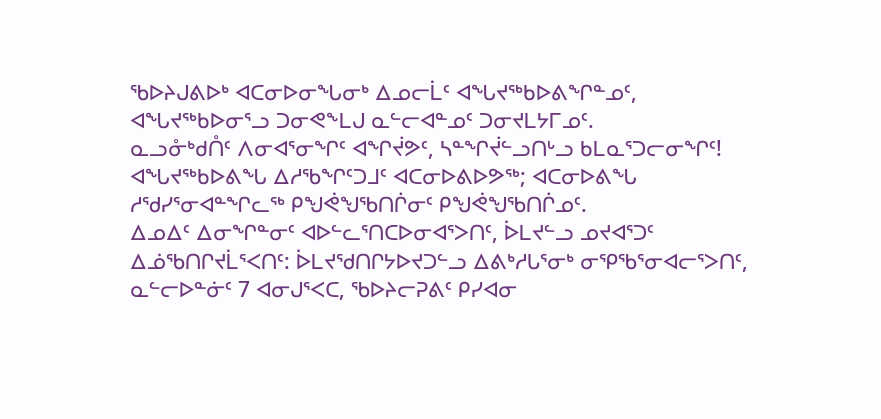ᖃᐅᔨᒍᕕᐅᒃ ᐊᑕᓂᐅᓂᖓᓂᒃ ᐃᓄᓕᒫᑦ ᐊᖓᔪᖅᑲᐅᕕᖏᓐᓄᑦ, ᐊᖓᔪᖅᑲᐅᓂᕐᓗ ᑐᓂᕙᖕᒪᒍ ᓇᓪᓕᐊᓐᓄᑦ ᑐᓂᔪᒪᔭᒥᓄᑦ.
ᓇᓗᓁᒃᑯᑍᑦ ᐱᓂᐊᕐᓂᖏᑦ ᐊᖏᔫᕗᑦ, ᓴᓐᖏᔫᓪᓗᑎᒡᓗ ᑲᒪᓇᕐᑐᓕᓂᖏᑦ! ᐊᖓᔪᖅᑲᐅᕕᖓ ᐃᓱᖃᖏᑦᑐᒧᑦ ᐊᑕᓂᐅᕕᐅᕗᖅ; ᐊᑕᓂᐅᕕᖓ ᓱᖁᓯᕐᓂᐊᓐᖏᓚᖅ ᑭᖑᕚᖑᖃᑎᒌᓂᑦ ᑭᖑᕚᖑᖃᑎᒌᓄᑦ.
ᐃᓄᐃᑦ ᐃᓂᖏᓐᓂᑦ ᐊᐅᓪᓚᕐᑎᑕᐅᓂᐊᕐᐳᑎᑦ, ᐆᒪᔪᓪᓗ ᓄᔪᐊᕐᑐᑦ ᐃᓅᖃᑎᒋᔪᒫᕐᐸᑎᑦ: ᐆᒪᔪᖁᑎᒋᔭᐅᔪᑐᓪᓗ ᐃᕕᒃᓱᒐᕐᓂᒃ ᓂᕿᖃᕐᓂᐊᓕᕐᐳᑎᑦ, ᓇᓪᓕᐅᓐᓃᑦ 7 ᐊᓂᒍᕐᐸᑕ, ᖃᐅᔨᓕᕈᕕᑦ ᑭᓯᐊᓂ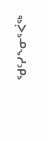ᖁᑦᓯᖕᓂᕐᐹᖅ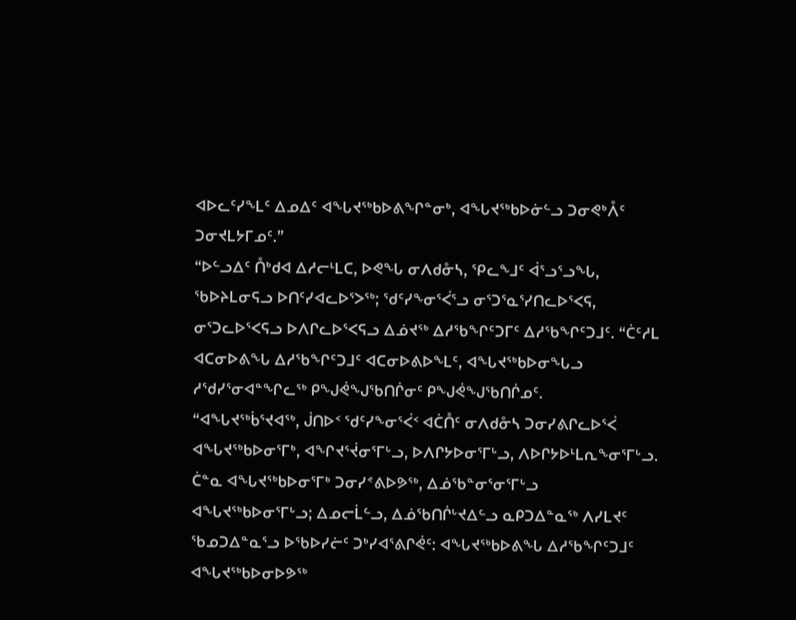ᐊᐅᓚᑦᓯᖕᒪᑦ ᐃᓄᐃᑦ ᐊᖓᔪᖅᑲᐅᕕᖏᓐᓂᒃ, ᐊᖓᔪᖅᑲᐅᓃᓪᓗ ᑐᓂᕙᒃᐰᑦ ᑐᓂᔪᒪᔭᒥᓄᑦ.”
“ᐅᓪᓗᐃᑦ ᑍᒃᑯᐊ ᐃᓱᓕᒻᒪᑕ, ᐅᕙᖓ ᓂᐱᑯᓁᓴ, ᕿᓚᖕᒧᑦ ᐋᕐᓗᕐᓗᖓ, ᖃᐅᔨᒪᓂᕋᓗ ᐅᑎᑦᓯᐊᓚᐅᕐᐳᖅ; ᖁᑦᓯᖕᓂᕐᐹᕐᓗ ᓂᕐᑐᕐᓇᕐᓯᑎᓚᐅᕐᐸᕋ, ᓂᕐᑐᓚᐅᕐᐸᕋᓗ ᐅᐱᒋᓚᐅᕐᐸᕋᓗ ᐃᓅᔪᖅ ᐃᓱᖃᖏᑦᑐᒥᑦ ᐃᓱᖃᖏᑦᑐᒧᑦ. “ᑖᑦᓱᒪ ᐊᑕᓂᐅᕕᖓ ᐃᓱᖃᖏᑦᑐᒧᑦ ᐊᑕᓂᐅᕕᐅᖕᒪᑦ, ᐊᖓᔪᖅᑲᐅᓂᖓᓗ ᓱᖁᓯᕐᓂᐊᓐᖏᓚᖅ ᑭᖑᕚᖑᖃᑎᒌᓂᑦ ᑭᖑᕚᖑᖃᑎᒌᓄᑦ.
“ᐊᖓᔪᖅᑳᕐᔪᐊᖅ, ᒎᑎᐅᑉ ᖁᑦᓯᖕᓂᕐᐹᑉ ᐊᑖᑍᑦ ᓂᐱᑯᓁᓴ ᑐᓂᓯᕕᒋᓚᐅᕐᐹ ᐊᖓᔪᖅᑲᐅᓂᕐᒥᒃ, ᐊᖏᔪᕐᔫᓂᕐᒥᒡᓗ, ᐅᐱᒋᔭᐅᓂᕐᒥᒡᓗ, ᐱᐅᒋᔭᐅᒻᒪᕆᖕᓂᕐᒥᒡᓗ.
ᑖᓐᓇ ᐊᖓᔪᖅᑲᐅᓂᕐᒥᒃ ᑐᓂᓯᕝᕕᐅᕗᖅ, ᐃᓅᖃᓐᓂᕐᓂᕐᒥᒡᓗ ᐊᖓᔪᖅᑲᐅᓂᕐᒥᒡᓗ; ᐃᓄᓕᒫᓪᓗ, ᐃᓅᖃᑎᒌᒡᔪᐃᓪᓗ ᓇᑭᑐᐃᓐᓇᖅ ᐱᓯᒪᔪᑦ ᖃᓄᑐᐃᓐᓇᕐᓗ ᐅᖃᐅᓯᓖᑦ ᑐᒃᓯᐊᕐᕕᒋᕚᑦ: ᐊᖓᔪᖅᑲᐅᕕᖓ ᐃᓱᖃᖏᑦᑐᒧᑦ ᐊᖓᔪᖅᑲᐅᓂᐅᕗᖅ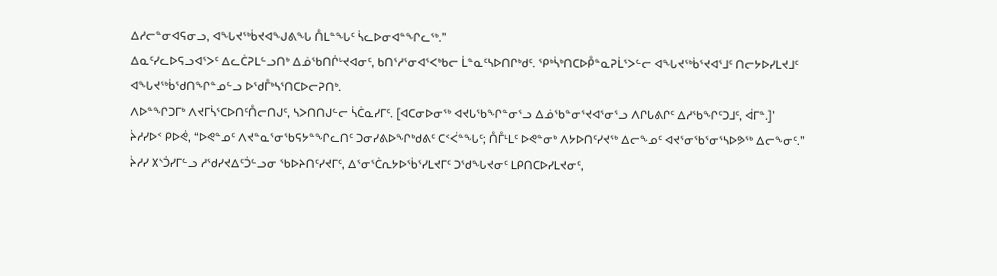ᐃᓱᓕᓐᓂᐊᕋᓂᓗ, ᐊᖓᔪᖅᑳᔪᐊᖑᕕᖓ ᑍᒪᓐᖓᑦ ᓵᓚᐅᓂᐊᓐᖏᓚᖅ.”
ᐃᓇᑦᓯᓚᐅᕋᓗᐊᕐᐳᑦ ᐃᓚᑖᕈᒪᓪᓗᑎᒃ ᐃᓅᖃᑎᒌᒡᔪᐊᓂᑦ, ᑲᑎᕐᓱᕐᓂᐊᕐᐸᒃᑲᓕ ᒫᓐᓇᑦᓴᐅᑎᒋᒃᑯᑦ. ᕿᒃᓵᒃᑎᑕᐅᑬᓐᓇᕈᒫᕐᐳᓪᓕ ᐊᖓᔪᖅᑳᕐᔪᐊᕐᒧᑦ ᑎᓕᔭᐅᓯᒪᔪᒧᑦ ᐊᖓᔪᖅᑳᖁᑎᖏᓐᓄᓪᓗ ᐅᖁᒤᒃᓴᕐᑎᑕᐅᓕᕈᑎᒃ.
ᐱᐅᓐᖏᑐᒥᒃ ᐱᔪᒥᓵᕐᑕᐅᑎᑦᑍᓕᑎᒍᑦ, ᓴᐳᑎᑎᒍᓪᓕ ᓵᑖᓇᓯᒥᑦ. [ᐊᑕᓂᐅᓂᖅ ᐊᔪᒐᖃᖏᓐᓂᕐᓗ ᐃᓅᖃᓐᓂᕐᔪᐊᕐᓂᕐᓗ ᐱᒋᒐᕕᒋᑦ ᐃᓱᖃᖏᑦᑐᒧᑦ, ᐋᒥᓐ.]’
ᔩᓱᓯᐅᑉ ᑭᐅᕚ, “ᐅᕙᓐᓄᑦ ᐱᔪᓐᓇᕐᓂᖃᕋᔭᓐᖏᓚᑎᑦ ᑐᓂᓯᕕᐅᖏᒃᑯᕕᑦ ᑕᑉᐹᓐᖓᑦ; ᑍᒤᒻᒪᑦ ᐅᕙᓐᓂᒃ ᐱᔭᐅᑎᑦᓯᔪᖅ ᐃᓕᖕᓄᑦ ᐊᔪᕐᓂᖃᕐᓂᕐᓴᐅᕗᖅ ᐃᓕᖕᓂᑦ.”
ᔩᓱᓯ ᙭ᔅᑑᓯᒥᓪᓗ ᓱᖁᓯᔪᐃᑦᑑᓪᓗᓂ ᖃᐅᔨᑎᑦᓯᔪᒥᑦ, ᐃᕐᓂᕐᑖᕆᔭᐅᖄᕐᓯᒪᔪᒥᑦ ᑐᖁᖓᔪᓂᑦ ᒪᑭᑎᑕᐅᓯᒪᔪᓂᑦ,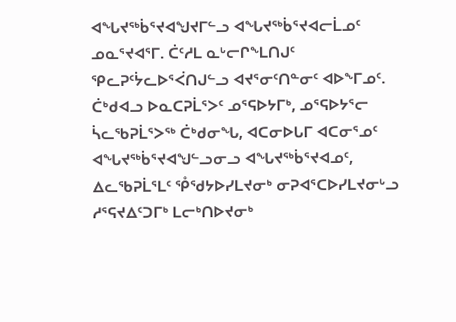ᐊᖓᔪᖅᑳᕐᔪᐊᖑᔪᒥᓪᓗ ᐊᖓᔪᖅᑳᕐᔪᐊᓕᒫᓄᑦ ᓄᓇᕐᔪᐊᕐᒥ. ᑖᑦᓱᒪ ᓇᒡᓕᒋᖕᒪᑎᒍᑦ ᕿᓚᕈᑦᔮᓚᐅᕐᐹᑎᒍᓪᓗ ᐊᔪᕐᓂᑦᑎᓐᓂᑦ ᐊᐅᖕᒥᓄᑦ.
ᑖᒃᑯᐊᓗ ᐅᓇᑕᕈᒫᕐᐳᑦ ᓄᕐᕋᐅᔭᒥᒃ, ᓄᕐᕋᐅᔭᕐᓕ ᓵᓚᖃᕈᒫᕐᐳᖅ ᑖᒃᑯᓂᖓ, ᐊᑕᓂᐅᒐᒥ ᐊᑕᓂᕐᓄᑦ ᐊᖓᔪᖅᑳᕐᔪᐊᖑᓪᓗᓂᓗ ᐊᖓᔪᖅᑳᕐᔪᐊᓄᑦ, ᐃᓚᖃᕈᒫᕐᒪᑦ ᕾᖁᔭᐅᓯᒪᔪᓂᒃ ᓂᕈᐊᕐᑕᐅᓯᒪᔪᓂᒡᓗ ᓱᕐᕋᔪᐃᑦᑐᒥᒃ ᒪᓕᒃᑎᐅᔪᓂᒃ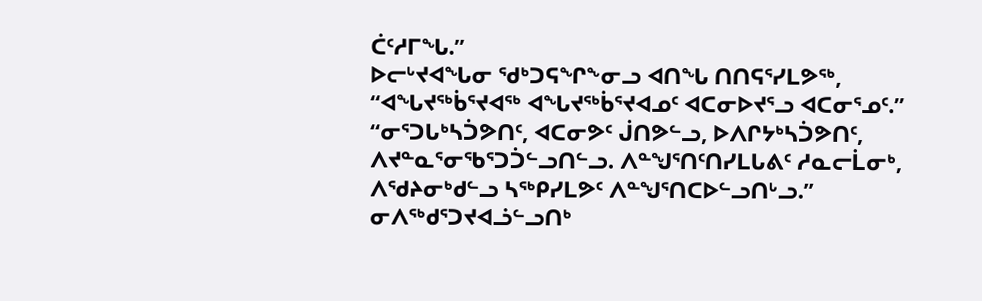ᑖᑦᓱᒥᖓ.”
ᐅᓕᒡᔪᐊᖓᓂ ᖁᒃᑐᕋᖏᖕᓂᓗ ᐊᑎᖓ ᑎᑎᕋᕐᓯᒪᕗᖅ, “ᐊᖓᔪᖅᑳᕐᔪᐊᖅ ᐊᖓᔪᖅᑳᕐᔪᐊᓄᑦ ᐊᑕᓂᐅᔪᕐᓗ ᐊᑕᓂᕐᓄᑦ.”
“ᓂᕐᑐᒐᒃᓴᑑᕗᑎᑦ, ᐊᑕᓂᕗᑦ ᒎᑎᕗᓪᓗ, ᐅᐱᒋᔭᒃᓴᑑᕗᑎᑦ, ᐱᔪᓐᓇᕐᓂᖃᕐᑐᑑᓪᓗᑎᓪᓗ. ᐱᓐᖑᕐᑎᑦᑎᓯᒪᒐᕕᑦ ᓱᓇᓕᒫᓂᒃ, ᐱᖁᔨᓂᒃᑯᓪᓗ ᓴᖅᑭᓯᒪᕗᑦ ᐱᓐᖑᕐᑎᑕᐅᓪᓗᑎᒡᓗ.”
ᓂᐱᖅᑯᕐᑐᔪᐊᓘᓪᓗᑎᒃ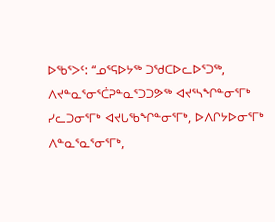ᐅᖃᕐᐳᑦ: “ᓄᕐᕋᐅᔭᖅ ᑐᖁᑕᐅᓚᐅᕐᑐᖅ, ᐱᔪᓐᓇᕐᓂᕐᑖᕈᓐᓇᕐᑐᑐᕗᖅ ᐊᔪᕐᓴᖏᓐᓂᕐᒥᒃ ᓯᓚᑐᓂᕐᒥᒃ ᐊᔪᒐᖃᖏᓐᓂᕐᒥᒃ, ᐅᐱᒋᔭᐅᓂᕐᒥᒃ ᐱᓐᓇᕐᓇᕐᓂᕐᒥᒃ,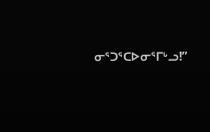ᓂᕐᑐᕐᑕᐅᓂᕐᒥᒡᓗ!”